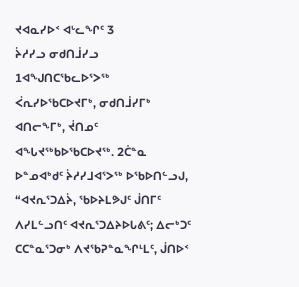ᔪᐊᓇᓯᐅᑉ ᐊᒡᓚᖏᑦ 3
ᔩᓱᓯᓗ ᓂᑯᑎᒨᓯᓗ
1ᐊᖑᑎᑕᖃᓚᐅᕐᐳᖅ ᐹᕆᓯᐅᖃᑕᐅᔪᒥᒃ, ᓂᑯᑎᒨᓯᒥᒃ ᐊᑎᓕᖕᒥᒃ, ᔫᑎᓄᑦ ᐊᖓᔪᖅᑲᐅᖃᑕᐅᔪᖅ. 2ᑖᓐᓇ ᐅᓐᓄᐊᒃᑯᑦ ᔩᓱᓯᒧᐊᕐᐳᖅ ᐅᖃᐅᑎᓪᓗᒍ, “ᐊᔪᕆᕐᑐᐃᔩ, ᖃᐅᔨᒪᕗᒍᑦ ᒎᑎᒥᑦ ᐱᓯᒪᓪᓗᑎᑦ ᐊᔪᕆᕐᑐᐃᔨᐅᒐᕕᑦ; ᐃᓕᒃᑐᑦ ᑕᑕᓐᓇᕐᑐᓂᒃ ᐱᔪᖃᕈᓐᓇᖏᒻᒪᑦ, ᒎᑎᐅᑉ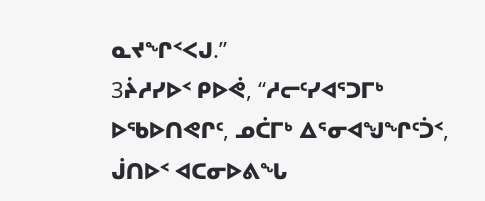ᓇᔪᖏᑉᐸᒍ.”
3ᔩᓱᓯᐅᑉ ᑭᐅᕚ, “ᓱᓕᑦᓯᐊᕐᑐᒥᒃ ᐅᖃᐅᑎᕙᒋᑦ, ᓄᑖᒥᒃ ᐃᕐᓂᐊᖑᖏᑦᑑᑉ, ᒎᑎᐅᑉ ᐊᑕᓂᐅᕕᖓ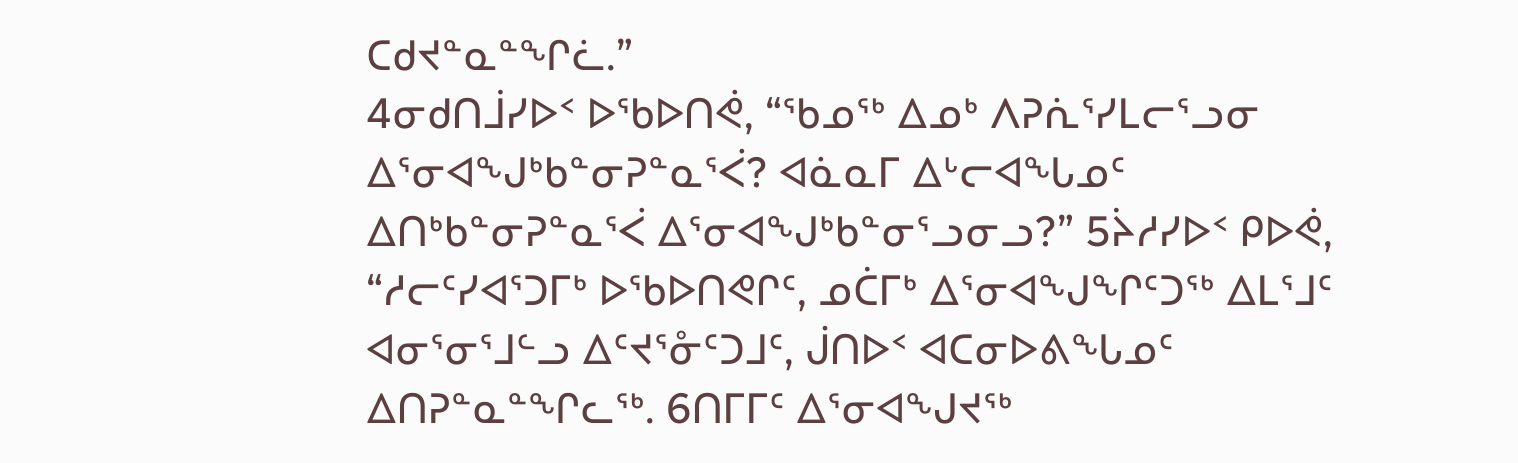ᑕᑯᔪᓐᓇᓐᖏᓛ.”
4ᓂᑯᑎᒨᓯᐅᑉ ᐅᖃᐅᑎᕚ, “ᖃᓄᖅ ᐃᓄᒃ ᐱᕈᕇᕐᓯᒪᓕᕐᓗᓂ ᐃᕐᓂᐊᖑᒃᑲᓐᓂᕈᓐᓇᕐᐹ? ᐊᓈᓇᒥ ᐃᒡᓕᐊᖓᓄᑦ ᐃᑎᒃᑲᓐᓂᕈᓐᓇᕐᐹ ᐃᕐᓂᐊᖑᒃᑲᓐᓂᕐᓗᓂᓗ?” 5ᔩᓱᓯᐅᑉ ᑭᐅᕚ, “ᓱᓕᑦᓯᐊᕐᑐᒥᒃ ᐅᖃᐅᑎᕙᒋᑦ, ᓄᑖᒥᒃ ᐃᕐᓂᐊᖑᖏᑦᑐᖅ ᐃᒪᕐᒧᑦ ᐊᓂᕐᓂᕐᒧᓪᓗ ᐃᑦᔪᕐᓁᑦᑐᒧᑦ, ᒎᑎᐅᑉ ᐊᑕᓂᐅᕕᖓᓄᑦ ᐃᑎᕈᓐᓇᓐᖏᓚᖅ. 6ᑎᒥᒥᑦ ᐃᕐᓂᐊᖑᔪᖅ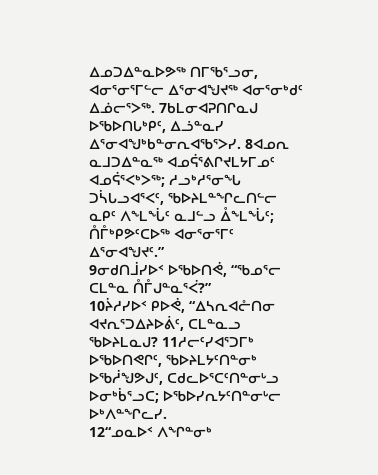ᐃᓄᑐᐃᓐᓇᐅᕗᖅ ᑎᒥᖃᕐᓗᓂ, ᐊᓂᕐᓂᕐᒥᓪᓕ ᐃᕐᓂᐊᖑᔪᖅ ᐊᓂᕐᓂᒃᑯᑦ ᐃᓅᓕᕐᐳᖅ. 7ᑲᒪᓂᐊᕈᑎᒋᓇᒍ ᐅᖃᐅᑎᒐᒃᑭᑦ, ᐃᓘᓐᓇᓯ ᐃᕐᓂᐊᖑᒃᑲᓐᓂᕆᐊᖃᕐᐳᓯ. 8ᐊᓄᕆ ᓇᒧᑐᐃᓐᓇᖅ ᐊᓄᕌᕐᕕᒋᔪᒪᔭᒥᓄᑦ ᐊᓄᕌᕐᐸᒃᐳᖅ; ᓱᓗᒃᓱᕐᓂᖓ ᑐᓵᒐᓗᐊᕐᐸᑦ, ᖃᐅᔨᒪᓐᖏᓚᑎᓪᓕ ᓇᑭᑦ ᐱᖕᒪᖔᑦ ᓇᒧᓪᓗ ᐂᖕᒪᖔᑦ; ᑍᒤᒃᑭᕗᑦᑕᐅᖅ ᐊᓂᕐᓂᕐᒥᑦ ᐃᕐᓂᐊᖑᔪᑦ.”
9ᓂᑯᑎᒨᓯᐅᑉ ᐅᖃᐅᑎᕚ, “ᖃᓄᕐᓕ ᑕᒪᓐᓇ ᑍᒤᒍᓐᓇᕐᐹ?”
10ᔩᓱᓯᐅᑉ ᑭᐅᕚ, “ᐃᓴᕆᐊᓔᑎᓂ ᐊᔪᕆᕐᑐᐃᔨᐅᕖᑦ, ᑕᒪᓐᓇᓗ ᖃᐅᔨᒪᓇᒍ? 11ᓱᓕᑦᓯᐊᕐᑐᒥᒃ ᐅᖃᐅᑎᕙᒋᑦ, ᖃᐅᔨᒪᔭᑦᑎᓐᓂᒃ ᐅᖃᓲᖑᕗᒍᑦ, ᑕᑯᓚᐅᕐᑕᑦᑎᓐᓂᒡᓗ ᐅᓂᒃᑳᕐᓗᑕ; ᐅᖃᐅᓯᕆᔭᑦᑎᓐᓂᒡᓕ ᐅᒃᐱᓐᖏᓚᓯ.
12“ᓄᓇᐅᑉ ᐱᖏᓐᓂᒃ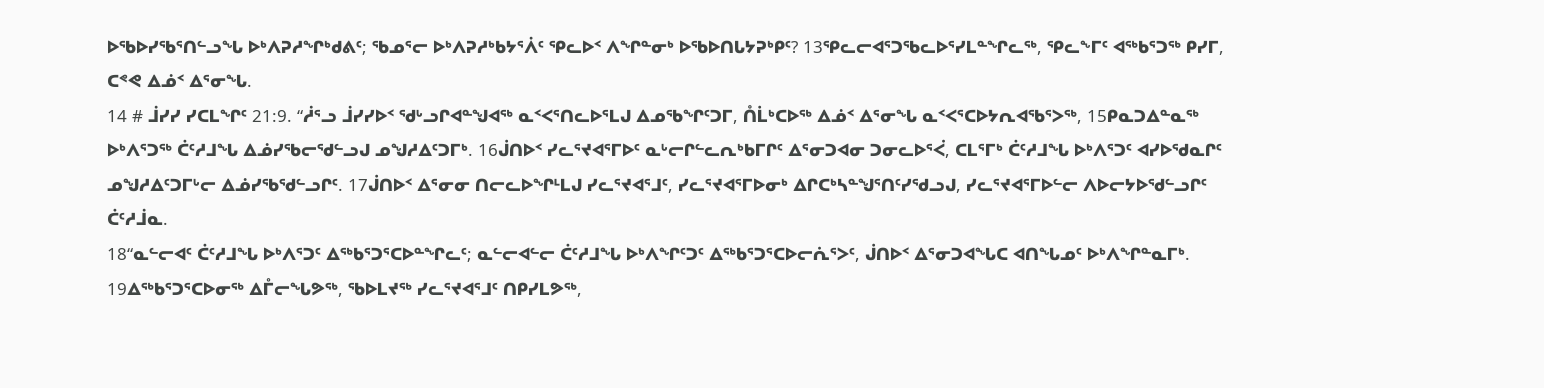ᐅᖃᐅᓯᖃᕐᑎᓪᓗᖓ ᐅᒃᐱᕈᓱᖏᒃᑯᕕᑦ; ᖃᓄᕐᓕ ᐅᒃᐱᕈᓱᒃᑲᔭᕐᐲᑦ ᕿᓚᐅᑉ ᐱᖏᓐᓂᒃ ᐅᖃᐅᑎᒐᔭᕈᒃᑭᑦ? 13ᕿᓚᓕᐊᕐᑐᖃᓚᐅᕐᓯᒪᓐᖏᓚᖅ, ᕿᓚᖕᒥᑦ ᐊᖅᑲᕐᑐᖅ ᑭᓯᒥ, ᑕᕝᕙ ᐃᓅᑉ ᐃᕐᓂᖓ.
14 # ᒨᓯᓯ ᓯᑕᒪᖏᑦ 21:9. “ᓲᕐᓗ ᒨᓯᓯᐅᑉ ᖁᒡᓗᒋᐊᓐᖑᐊᖅ ᓇᑉᐸᕐᑎᓚᐅᕐᒪᒍ ᐃᓄᖃᖏᑦᑐᒥ, ᑍᒫᒃᑕᐅᖅ ᐃᓅᑉ ᐃᕐᓂᖓ ᓇᑉᐸᕐᑕᐅᔭᕆᐊᖃᕐᐳᖅ, 15ᑭᓇᑐᐃᓐᓇᖅ ᐅᒃᐱᕐᑐᖅ ᑖᑦᓱᒧᖓ ᐃᓅᓯᖃᓕᖁᓪᓗᒍ ᓄᖑᓱᐃᑦᑐᒥᒃ. 16ᒎᑎᐅᑉ ᓯᓚᕐᔪᐊᕐᒥᐅᑦ ᓇᒡᓕᒋᓪᓚᕆᒃᑲᒥᒋᑦ ᐃᕐᓂᑐᐊᓂ ᑐᓂᓚᐅᕐᐹ, ᑕᒪᕐᒥᒃ ᑖᑦᓱᒧᖓ ᐅᒃᐱᕐᑐᑦ ᐊᓯᐅᖁᓇᒋᑦ ᓄᖑᓱᐃᑦᑐᒥᒡᓕ ᐃᓅᓯᖃᖁᓪᓗᒋᑦ. 17ᒎᑎᐅᑉ ᐃᕐᓂᓂ ᑎᓕᓚᐅᖏᒻᒪᒍ ᓯᓚᕐᔪᐊᕐᒧᑦ, ᓯᓚᕐᔪᐊᕐᒥᐅᓂᒃ ᐃᒋᑕᒃᓴᓐᖑᕐᑎᑦᓯᖁᓗᒍ, ᓯᓚᕐᔪᐊᕐᒥᐅᓪᓕ ᐱᐅᓕᔭᐅᖁᓪᓗᒋᑦ ᑖᑦᓱᒨᓇ.
18“ᓇᓪᓕᐊᑦ ᑖᑦᓱᒧᖓ ᐅᒃᐱᕐᑐᑦ ᐃᖅᑲᕐᑐᕐᑕᐅᓐᖏᓚᑦ; ᓇᓪᓕᐊᓪᓕ ᑖᑦᓱᒧᖓ ᐅᒃᐱᖏᑦᑐᑦ ᐃᖅᑲᕐᑐᕐᑕᐅᓕᕇᕐᐳᑦ, ᒎᑎᐅᑉ ᐃᕐᓂᑐᐊᖓᑕ ᐊᑎᖓᓄᑦ ᐅᒃᐱᖏᓐᓇᒥᒃ. 19ᐃᖅᑲᕐᑐᕐᑕᐅᓂᖅ ᐃᒤᓕᖓᕗᖅ, ᖃᐅᒪᔪᖅ ᓯᓚᕐᔪᐊᕐᒧᑦ ᑎᑭᓯᒪᕗᖅ,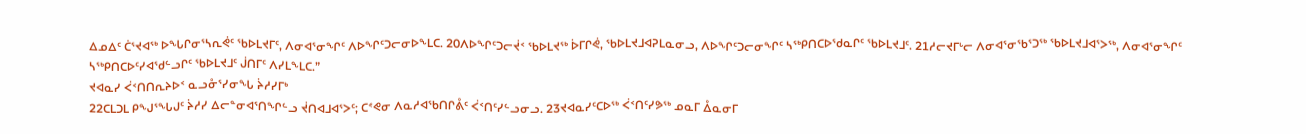ᐃᓄᐃᑦ ᑖᕐᔪᐊᖅ ᐅᖓᒋᓂᕐᓴᕆᕚᑦ ᖃᐅᒪᔪᒥᑦ, ᐱᓂᐊᕐᓂᖏᑦ ᐱᐅᖏᑦᑐᓕᓂᐅᖕᒪᑕ. 20ᐱᐅᖏᑦᑐᓕᔫᑉ ᖃᐅᒪᔪᖅ ᐆᒥᒋᕚ, ᖃᐅᒪᔪᒧᐊᕈᒪᓇᓂᓗ, ᐱᐅᖏᑦᑐᓕᓂᖏᑦ ᓴᖅᑭᑎᑕᐅᖁᓇᒋᑦ ᖃᐅᒪᔪᒧᑦ. 21ᓱᓕᔪᒥᒡᓕ ᐱᓂᐊᕐᓂᖃᕐᑐᖅ ᖃᐅᒪᔪᒧᐊᕐᐳᖅ, ᐱᓂᐊᕐᓂᖏᑦ ᓴᖅᑭᑎᑕᐅᑦᓯᐊᖁᓪᓗᒋᑦ ᖃᐅᒪᔪᒧᑦ ᒎᑎᒥᑦ ᐱᓯᒪᖕᒪᑕ.”
ᔪᐊᓇᓯ ᐹᑉᑎᑎᕆᔨᐅᑉ ᓇᓗᓁᕐᓯᓂᖓ ᔩᓱᓯᒥᒃ
22ᑕᒪᑐᒪ ᑭᖑᕐᖓᒍᑦ ᔩᓱᓯ ᐃᓕᓐᓂᐊᕐᑎᖏᓪᓗ ᔫᑎᐊᒧᐊᕐᐳᑦ; ᑕᕝᕙᓂ ᐱᓇᓱᐊᖃᑎᒋᕔᑦ ᐹᑉᑎᑦᓯᓪᓗᓂᓗ. 23ᔪᐊᓇᓯᑦᑕᐅᖅ ᐹᑉᑎᑦᓯᕗᖅ ᓄᓇᒥ ᐂᓇᓂᒥ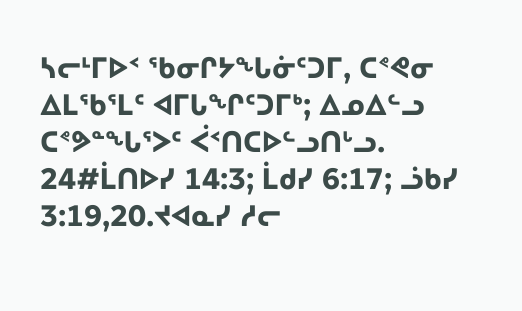ᓴᓕᒻᒥᐅᑉ ᖃᓂᒋᔭᖓᓃᑦᑐᒥ, ᑕᕝᕙᓂ ᐃᒪᖃᕐᒪᑦ ᐊᒥᒐᖏᑦᑐᒥᒃ; ᐃᓄᐃᓪᓗ ᑕᕝᕗᓐᖓᕐᐳᑦ ᐹᑉᑎᑕᐅᓪᓗᑎᒡᓗ. 24#ᒫᑎᐅᓯ 14:3; ᒫᑯᓯ 6:17; ᓘᑲᓯ 3:19,20.ᔪᐊᓇᓯ ᓱᓕ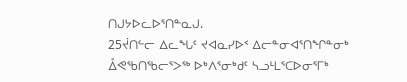ᑎᒍᔭᐅᓚᐅᕐᑎᓐᓇᒍ.
25ᔫᑎᓪᓕ ᐃᓚᖓᑦ ᔪᐊᓇᓯᐅᑉ ᐃᓕᓐᓂᐊᕐᑎᖏᓐᓂᒃ ᐂᕙᖃᑎᖃᓕᕐᐳᖅ ᐅᒃᐱᕐᓂᒃᑯᑦ ᓴᓗᒻᒪᕐᑕᐅᓂᕐᒥᒃ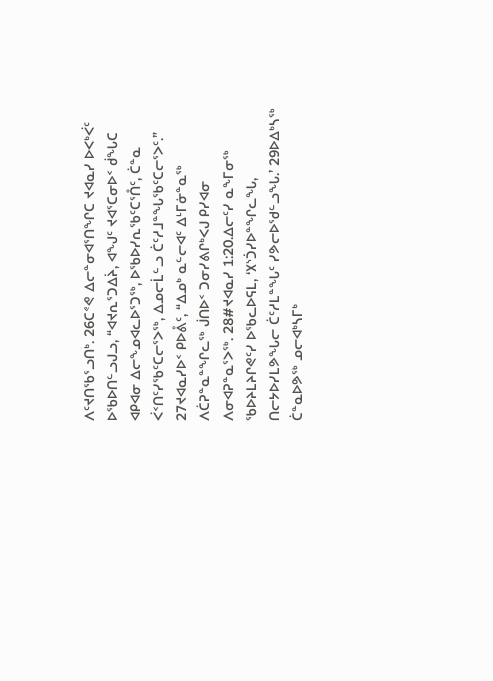ᐱᑦᔪᑎᖃᕐᓗᑎᒃ. 26ᑕᕝᕙ ᐃᓕᓐᓂᐊᕐᑎᖏᑕ ᔪᐊᓇᓯ ᐅᐸᒃᐹᑦ ᐅᖃᐅᑎᓪᓗᒍᓗ, “ᐊᔪᕆᕐᑐᐃᔩ, ᐊᖑᑦ ᔪᐊᕐᑕᓂᐅᑉ ᑰᖓᑕ ᐊᑭᐊᓂ ᐃᓕᖕᓄᐊᓚᐅᕐᑐᖅ, ᐅᖃᐅᓯᕆᖃᑦᑕᕐᑍᑦ, ᑖᓐᓇ ᐹᑉᑎᑦᓯᖃᑦᑕᓕᕐᐳᖅ, ᐃᓄᓕᒫᓪᓗ ᑖᑦᓱᒧᓐᖓᖃᑦᑕᓕᕐᐳᑦ.”
27ᔪᐊᓇᓯᐅᑉ ᑭᐅᕔᑦ, “ᐃᓄᒃ ᓇᓪᓕᐊᑦ ᐃᒻᒥᓃᓐᓇᖅ ᐱᑖᕈᓐᓇᓐᖏᓚᖅ ᒎᑎᐅᑉ ᑐᓂᓯᕕᒋᒃᐸᒍ ᑭᓯᐊᓂ ᐱᓂᐊᕈᓐᓇᕐᐳᖅ. 28#ᔪᐊᓇᓯ 1:20.ᐃᓕᑦᓯ ᓇᖕᒥᓂᖅ ᖃᐅᔨᒪᔨᒋᕙᑦᓯ ᐅᖃᓚᐅᕋᒪ, ‘᙭ᔅᑑᓯᐅᓐᖏᓚᖓ, ᑎᓕᔭᐅᓯᒪᕗᖓᓕ ᑖᑦᓱᒪᓐᖓᑦ ᓯᕗᓕᐅᖁᓪᓗᖓ.’ 29ᐅᐃᒃᓴᖅ ᑖᓐᓇᐅᕗᖅ ᓄᓕᐊᒃᓴᒥᒃ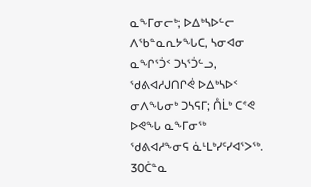ᓇᖕᒥᓂᓕᒃ; ᐅᐃᒃᓴᐅᓪᓕ ᐱᖃᓐᓇᕆᔭᖓᑕ, ᓴᓂᐊᓂ ᓇᖏᕐᑑᑉ ᑐᓴᕐᑑᓪᓗ, ᖁᕕᐊᓱᒍᑎᒋᕚ ᐅᐃᒃᓴᐅᑉ ᓂᐱᖓᓂᒃ ᑐᓴᕋᒥ; ᑍᒫᒃ ᑕᕝᕙ ᐅᕙᖓ ᓇᖕᒥᓂᖅ ᖁᕕᐊᓱᖕᓂᕋ ᓈᒻᒪᒃᓯᑦᓯᐊᕐᐳᖅ. 30ᑖᓐᓇ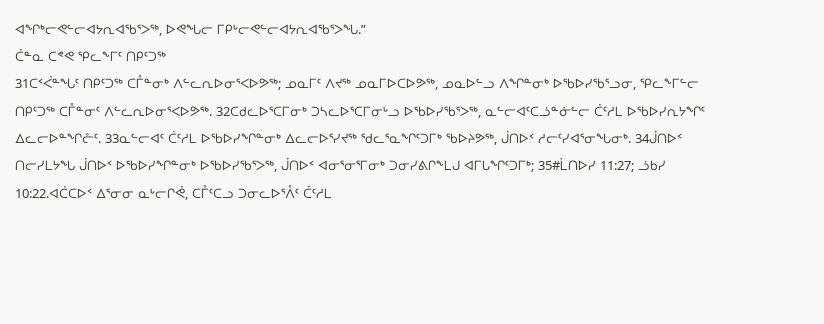ᐊᖏᒃᓕᕙᓪᓕᐊᔭᕆᐊᖃᕐᐳᖅ, ᐅᕙᖓᓕ ᒥᑭᒡᓕᕙᓪᓕᐊᔭᕆᐊᖃᕐᐳᖓ.”
ᑖᓐᓇ ᑕᕝᕙ ᕿᓚᖕᒥᑦ ᑎᑭᑦᑐᖅ
31ᑕᑉᐹᓐᖓᑦ ᑎᑭᑦᑐᖅ ᑕᒤᓐᓂᒃ ᐱᓪᓚᕆᐅᓂᕐᐸᐅᕗᖅ; ᓄᓇᒥᑦ ᐱᔪᖅ ᓄᓇᒥᐅᑕᐅᕗᖅ, ᓄᓇᐅᓪᓗ ᐱᖏᓐᓂᒃ ᐅᖃᐅᓯᖃᕐᓗᓂ, ᕿᓚᖕᒥᓪᓕ ᑎᑭᑦᑐᖅ ᑕᒤᓐᓂᑦ ᐱᓪᓚᕆᐅᓂᕐᐸᐅᕗᖅ. 32ᑕᑯᓚᐅᕐᑕᒥᓂᒃ ᑐᓴᓚᐅᕐᑕᒥᓂᒡᓗ ᐅᖃᐅᓯᖃᕐᐳᖅ, ᓇᓪᓕᐊᑦᑕᓘᓐᓃᓪᓕ ᑖᑦᓱᒪ ᐅᖃᐅᓯᕆᔭᖏᑦ ᐃᓚᓕᐅᓐᖏᓔᑦ. 33ᓇᓪᓕᐊᑦ ᑖᑦᓱᒪ ᐅᖃᐅᓯᖏᓐᓂᒃ ᐃᓚᓕᐅᕐᓯᔪᖅ ᖁᓚᕐᓇᖏᑦᑐᒥᒃ ᖃᐅᔨᕗᖅ, ᒎᑎᐅᑉ ᓱᓕᑦᓯᐊᕐᓂᖓᓂᒃ. 34ᒎᑎᐅᑉ ᑎᓕᓯᒪᔭᖓ ᒎᑎᐅᑉ ᐅᖃᐅᓯᖏᓐᓂᒃ ᐅᖃᐅᓯᖃᕐᐳᖅ, ᒎᑎᐅᑉ ᐊᓂᕐᓂᕐᒥᓂᒃ ᑐᓂᓯᕕᒋᖕᒪᒍ ᐊᒥᒐᖏᑦᑐᒥᒃ; 35#ᒫᑎᐅᓯ 11:27; ᓘᑲᓯ 10:22.ᐊᑖᑕᐅᑉ ᐃᕐᓂᓂ ᓇᒡᓕᒋᕚ, ᑕᒤᑦᑕᓗ ᑐᓂᓚᐅᕐᐰᑦ ᑖᑦᓱᒪ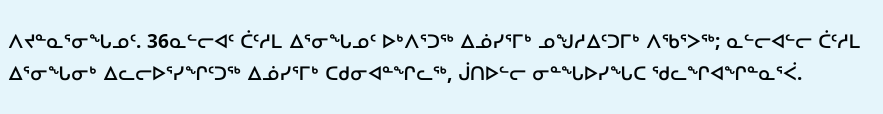ᐱᔪᓐᓇᕐᓂᖓᓄᑦ. 36ᓇᓪᓕᐊᑦ ᑖᑦᓱᒪ ᐃᕐᓂᖓᓄᑦ ᐅᒃᐱᕐᑐᖅ ᐃᓅᓯᕐᒥᒃ ᓄᖑᓱᐃᑦᑐᒥᒃ ᐱᖃᕐᐳᖅ; ᓇᓪᓕᐊᓪᓕ ᑖᑦᓱᒪ ᐃᕐᓂᖓᓂᒃ ᐃᓚᓕᐅᕐᓯᖏᑦᑐᖅ ᐃᓅᓯᕐᒥᒃ ᑕᑯᓂᐊᓐᖏᓚᖅ, ᒎᑎᐅᓪᓕ ᓂᓐᖓᐅᓯᖓᑕ ᖁᓚᖏᐊᖏᓐᓇᕐᐹ.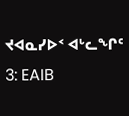ᔪᐊᓇᓯᐅᑉ ᐊᒡᓚᖏᑦ 3: EAIB